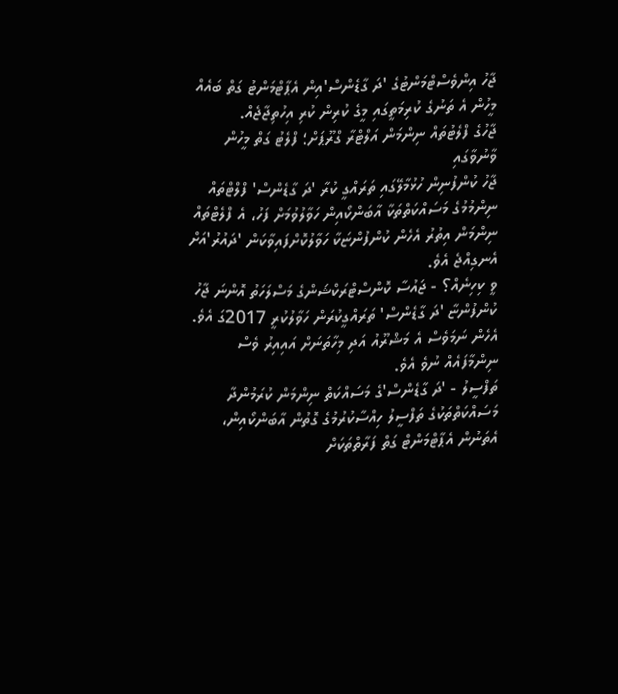ޖާހު އިންވެސްޓްމަންޓުގެ 'ދަ ގާޑެންސް'އިން އެޕާޓްމަންޓު ގަތް ބައެއް މީހުން އެ ތަނުގެ ކުރިމަތީގައި މީގެ ކުރިން ކުރި އިހުތިޖާޖެއް.
ޖާހުގެ ފްލެޓުތައް ނިންމަން އަލްޓްރާ ގްރޫޕަށް؛ ފްލެޓު ގަތް މީހުން ވާނުވާގައި
ޖާހު ކުންފުނިން ހުޅުމާލޭގައި ތަރައްގީ ކުރާ 'ދަ ގާޑެންސް' ފްލްޓްތައް ނިންމުމުގެ މަސައްކަތްތަކާ އާބަންކޯއިން ހަވާލުވުމަށް ފަހު، އެ ފްލެޓްތައް ނިންމަން އިތުރު އެހެން ކުންފުންޏަކާ ހަވާލުކޮށްފައިވާކަން 'ދައުރު'އަށް އެނގިއްޖެ އެވެ.
ވީ ކިހިނެއް؟ - ޖައުސާ ކޮންސްޓްރަކްޝަންގެ މަސްލަހަތު އޮންނަ ޖާހު ކުންފުންޏާ 'ދަ ގާޑެންސް' ތަރައްގީކުރަން ހަވާލުކުރީ 2017ގަ އެވެ. އެހެން ނަމަވެސް އެ މަޝްރޫއު އަދި މިހާތަނަށް އައިއިރު ވެސް ނިންމާފައެއް ނުވެ އެވެ.
ތަފްސީލު - 'ދަ ގާޑެންސް'ގެ މަސައްކަތް ނިންމަން ކުރަމުންދާ މަސައްކަތްތަކުގެ ތަފްސީލު ހިއްސާކުރުމުގެ ގޮތުން އާބަންކޯއިން، އެތަނުން އެޕާޓްމަންޓް ގަތް ފަރާތްތަކަށް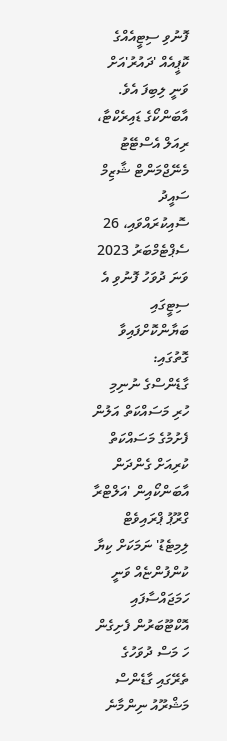ފޮނުވި ސިޓީއެއްގެ ކޮޕީއެއް 'ދައުރު'އަށް ވަނީ ލިބިފަ އެވެ.
އާބަންކޯގެ ޑައިރެކްޓާ، ރިއަލް އެސްޓޭޓު މެނޭޖްމަންޓް ޝާޒިމް ސައީދު ސޮއިކުރައްވައި، 26 ސެޕްޓެމްބަރު 2023 ވަނަ ދުވަހު ފޮނުވި އެ ސިޓީގައި ބަޔާންކޮށްފައިވާ ގޮތުގައި:
ގާޑެންސްގެ ނުނިމި ހުރި މަސައްކަތް އަލުން ފެށުމުގެ މަސައްކަތް ކުރިއަށް ގެންދަން އާބަންކޯއިން 'އަލްޓްރާ ގްރޫޕު ޕްރައިވެޓް ލިމިޓެޑު' ނަމަކަށް ކިޔާ ކުންފުންޏެއް ވަނީ ހަމަޖައްސާފައި
އޮކްޓޫބަރުން ފެށިގެން ހަ މަސް ދުވަހުގެ ތެރޭގައި ގާޑެންސް މަޝްރޫއު ނިންމާނެ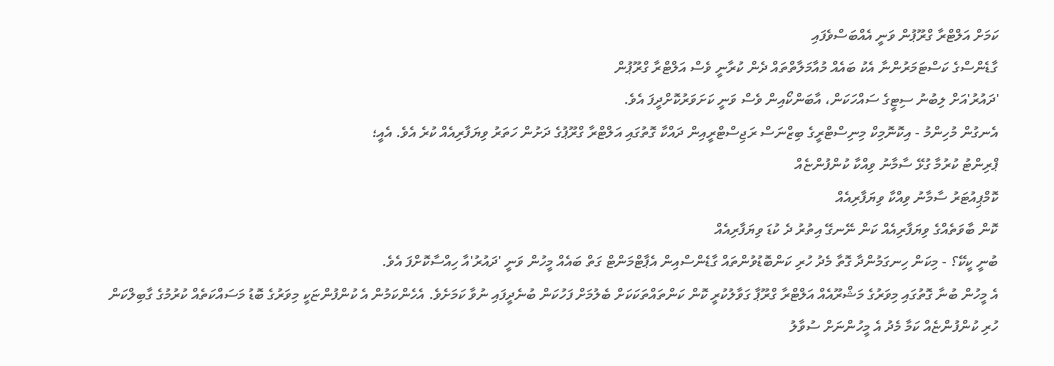ކަމަށް އަލްޓްރާ ގްރޫޕުން ވަނީ އެއްބަސްވެފައި
ގާޑެންސްގެ ކަސްޓަމަރުންނާ އެކު ބައެއް މުއާމަލާތްތައް ދެން ކުރާނީ ވެސް އަލްޓްރާ ގްރޫޕުން
'ދައުރު'އަށް ލިބުނު ސިޓީގެ ސައްހަކަން، އާބަންކޯއިން ވެސް ވަނީ ކަށަވަރުކޮށްދީފަ އެވެ.
އެނގުން މުހިންމު - އިކޮނޮމިކް މިނިސްޓްރީގެ ބިޒްނަސް ރަޖިސްޓްރީއިން ދައްކާ ގޮތުގައި އަލްޓްރާ ގްރޫޕުގެ ދަށުން ހަތަރު ވިޔަފާރިއެއް ކުރެ އެވެ. އެއީ؛
ޕްރިންޓު ކުރުމާ ގުޅޭ ސާމާނު ވިއްކާ ކުންފުންޏެއް
ކޮމްޕިއުޓަރު ސާމާނު ވިއްކާ ވިޔަފާރިއެއް
ކޮން ބާވަތެއްގެ ވިޔަފާރިއެއް ކަން ނޭނގޭ އިތުރު ދެ ކުޑަ ވިޔަފާރިއެއް
ބުނީ ކީކޭ؟ - މިކަން ހިނގަމުންދާ ގޮތާ މެދު ހުރި ކަންބޮޑުވުންތައް ގާޑެންސްއިން އެޕާޓްމަންޓް ގަތް ބައެއް މީހުން ވަނީ 'ދައުރު'އާ ހިއްސާކޮށްފަ އެވެ.
އެ މީހުން ބުނާ ގޮތުގައި މިވަރުގެ މަޝްރޫއެއް އަލްޓްރާ ގްރޫޕާ ގަވާލުކުރީ ކޮން ކަންތައްތަކަކަށް ބެލުމަށް ފަހުކަން ބުނެދީފައި ނުވާ ކަމަށެވެ. އެހެންކަމުން އެ ކުންފުންޏަކީ މިވަރުގެ ބޮޑު މަސައްކަތެއް ކުރުމުގެ ގާބިލްކަން ހުރި ކުންފުންޏެއް ކަމާ މެދު އެ މީހުންނަށް ސުވާލު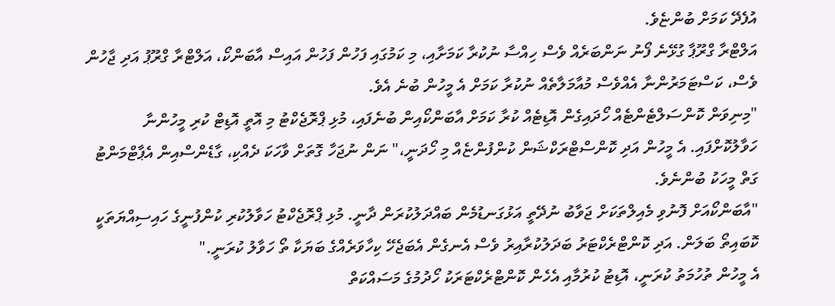އުފެދޭ ކަމަށް ބުންޏެވެ.
އަލްޓްރާ ގްރޫޕާ ގުޅޭނެ ފޯނު ނަންބަރެއް ވެސް ހިއްސާ ނުކުރާ ކަމަށާއި، މި ކަމުގައި ފަހުން ފަހުން އައިސް އާބަންކޯ، އަލްޓްރާ ގްރޫޕު އަދި ޖާހުން ވެސް، ކަސްޓަމަރުންނާ އެއްވެސް މުއާމަލާތެއް ނުކުރާ ކަމަށް އެ މީހުން ބުނެ އެވެ.
"މިނިވަން ކޮންސަލްޓެންޓެއް ހޯދައިގެން އޮޑިޓެއް ކުރާ ކަމަށް އާބަންކޯއިން ބުނެފައި، މުޅި ޕްރޮޖެކްޓު މި އޮތީ އޮޑިޓް ކުރި މީހުންނާ ހަވާލުކޮށްފައި. އެ މީހުން އަދި ކޮންސްޓްރަކްޝަން ކުންފުންޏެއް މި ހޯދަނީ،" ނަން ނުޖަހާ ގޮތަށް ވާހަކަ ދެއްކި، ގާޑެންސްއިން އެޕާޓްމަންޓު ގަތް މީހަކު ބުންނެވެ.
"އާބަންކޯއަށް ފޮނުވި މެއިލްތަކަށް ޖަވާބު ނުދޭތީ އަޅުގަނޑުމެން ބައްދަލުކުރަން ދާނީ. މުޅި ޕްރޮޖެކްޓު ހަވާލުކުރި ކުންފުނީގެ ހައިސިއްޔަތަކީ ކޮބައިތޯ ބަލަން. އަދި ކޮންޓްރެކްޓަރު ބަދަލުކުރާއިރު ވެސް އެނގެން އެބަޖެހޭ ކިހާވަރެއްގެ ބަޔަކާ ތޯ ހަވާލު ކުރަނީ."
އެ މީހުން ތުހުމަތު ކުރަނީ، އޮޑިޓު ކުރުމާއި އެހެން ކޮންޓްރެކްޓަރަކު ހޯދުމުގެ މަސައްކަތް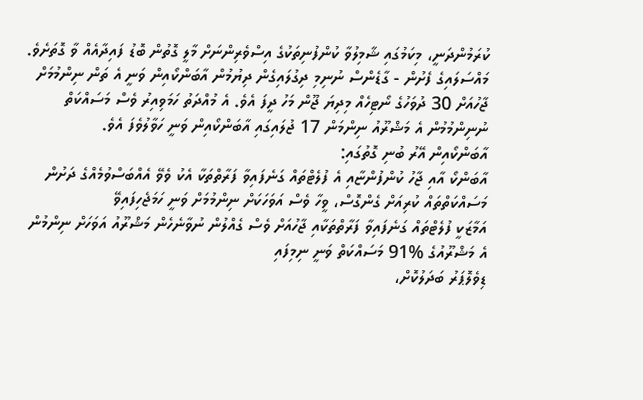ކުރަމުންދަނީ، މިކަމުގައި ޝާމިލުވާ ކުންފުނިތަކުގެ އިސްވެރިންނަށް މާލީ ގޮތުން ބޮޑު ފައިދާއެއް ވާ ގޮތަށެވެ.
މައްސަލައިގެ ފެށުން - ގާޑެންސް ނުނިމި ދިގުލައިގެން ދިޔުމުން އާބަންކޯއިން ވަނީ އެ ތަން ނިންމުމަށް ޖާހުއަށް 30 ދުވަހުގެ ނޯޓިހެއް މިދިޔަ ޖޫން މަހު ދީފަ އެވެ. އެ މުއްދަތު ހަމަވިއިރު ވެސް މަސައްކަތް ނުނިންމުމުން އެ މަޝްރޫއު ނިންމަން 17 ޖުލައިގައި އާބަންކޯއިން ވަނީ ހަވާލުވެފަ އެވެ.
އާބަންކޯއިން އޭރު ބުނި ގޮތުގައި:
އާބަންކޯ އާއި ޖާހު ކުންފުންޏާއި އެ ފުލެޓްތައް ގަނެފައިވާ ފަރާތްތަކާ އެކު ވެވޭ އެއްބަސްވުމެއްގެ ދަށުން މަސައްކަތްތައް ކުރިއަށް ގެންގޮސް، ވީހާ ވެސް އަވަހަކަށް ނިންމުމަށް ވަނީ ހަމަޖެހިފައިވޭ
އަމާޒަކީ ފުލެޓްތައް ގަނެފައިވާ ފަރާތްތަކާއި ޖާހުއަށް ވެސް ގެއްލުން ނުވާނެހެން މަޝްރޫއު އަވަހަށް ނިންމުން
އެ މަޝްރޫއުގެ %91 މަސައްކަތް ވަނީ ނިމިފައި
ޑިވެލޮޕަރު ބަދަލުކޮށް،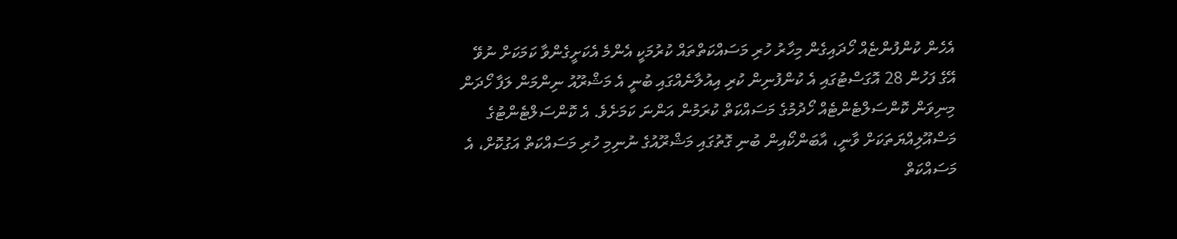އެހެން ކުންފުންޏެއް ހޯދައިގެން މިހާރު ހުރި މަސައްކަތްތައް ކުރުމަކީ އެންމެ އެކަށީގެންވާ ކަމަކަށް ނުވޭ
އޭގެ ފަހުން 28 އޮގަސްޓުގައި އެ ކުންފުނިން ކުރި އިއުލާނެއްގައި ބުނީ އެ މަޝްރޫއު ނިންމަން ލަފާ ހޯދަން މިނިވަން ކޮންސަލްޓެންޓެއް ހޯދުމުގެ މަސައްކަތް ކުރަމުން އަންނަ ކަމަށެވެ. އެ ކޮންސަލްޓެންޓުގެ މަސްއޫލިއްޔަތަކަށް ވާނީ، އާބަންކޯއިން ބުނި ގޮތުގައި މަޝްރޫއުގެ ނުނިމި ހުރި މަސައްކަތް އަގުކޮށް، އެ މަސައްކަތް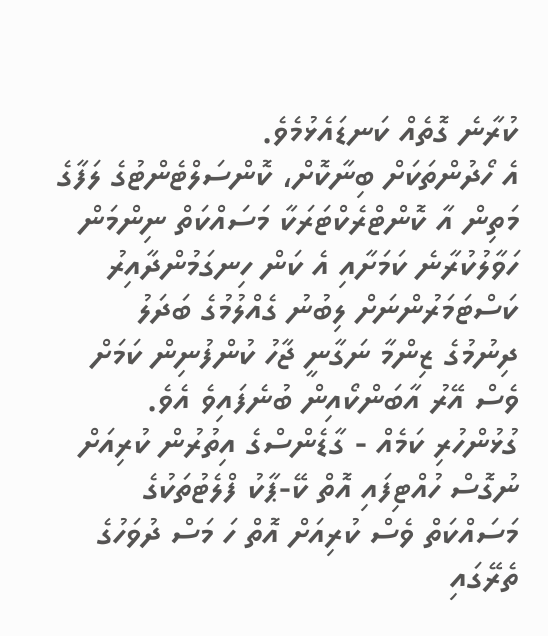ކުރާނެ ގޮތެއް ކަނޑައެޅުމެވެ.
އެ ހޯދުންތަކަށް ބިނާކޮށް، ކޮންސަލްޓެންޓުގެ ލަފާގެ މަތިން އާ ކޮންޓްރެކްޓަރަކާ މަސައްކަތް ނިންމަން ހަވާލުކުރާނެ ކަމަށާއި އެ ކަން ހިނގަމުންދާއިރު ކަސްޓަމަރުންނަށް ލިބުނު ގެއްލުމުގެ ބަދަލު ދިނުމުގެ ޒިންމާ ނަގާނީ ޖާހު ކުންފުނިން ކަމަށް ވެސް އޭރު އާބަންކޯއިން ބުނެފައިވެ އެވެ.
ގުޅުންހުރި ކަމެއް - ގާޑެންސްގެ އިތުރުން ކުރިއަށް ނުގޮސް ހުއްޓިފައި އޮތް ކޭ-ޕާކު ފްލެޓުތަކުގެ މަސައްކަތް ވެސް ކުރިއަށް އޮތް ހަ މަސް ދުވަހުގެ ތެރޭގައި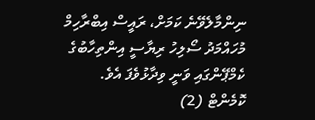ނިންމާލެވޭނެ ކަމަށް، ރައީސް އިބްރާހިމް މުހައްމަދު ސޯލިހު ރިޔާސީ އިންތިހާބުގެ ކެމްޕޭންގައި ވަނީ ވިދާޅުވެފަ އެވެ.
ކޮމެންޓް (2)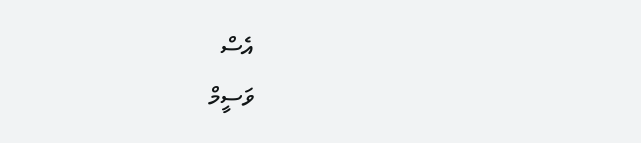އެސް
ވަސީމް